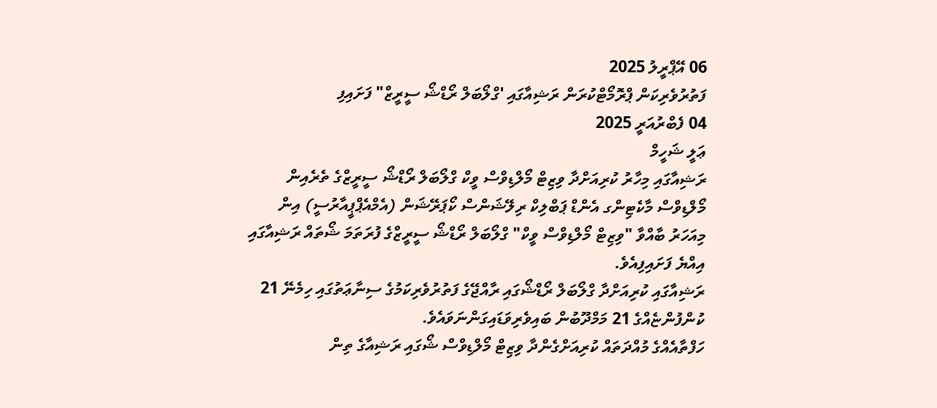06 އޭޕްރީލު 2025
ފަތުރުވެރިކަން ޕްރޮމޯޓްކުރަން ރަޝިއާގައި 'ގްލޯބަލް ރޯޑްޝޯ ސީރީޒް" ފަށައިފި
04 ފެބްރުއަރީ 2025
ޢަލީ ޝަހީމް
ރަޝިއާގައި މިހާރު ކުރިއަށްދާ ވިޒިޓް މޯލްޑިވްސް ވީކް ގްލޯބަލް ރޯޑްޝޯ ސީރީޒްގެ ތެރެއިން
މޯލްޑިވްސް މާކެޓިންގ އެންޑް ޕަބްލިކް ރިލޭޝަންސް ކޯޕަރޭޝަން (އެމްއެޕްޕީއާރުސީ) އިން މިއަހަރު ބާއްވާ "ވިޒިޓް މޯލްޑިވްސް ވީކް" ގްލޯބަލް ރޯޑްޝޯ ސީރީޒްގެ ފުރަތަމަ ޝޯތައް ރަޝިއާގައި އިއްޔެ ފަށައިފިއެވެ.
ރަޝިއާގައި ކުރިއަށްދާ ގްލޯބަލް ރޯޑްޝޯގައި ރާއްޖޭގެ ފަތުރުވެރިކަމުގެ ސިނާޢަތުގައި ހިމެނޭ 21 ކުންފުންޏެއްގެ 21 މަމްދޫބުން ބައިވެރިވަޑައިގަންނަވައެވެ.
ހަފްތާއެއްގެ މުއްދަތައް ކުރިއަށްގެންދާ ވިޒިޓް މޯލްޑިވްސް ޝޯގައި ރަޝިއާގެ ތިން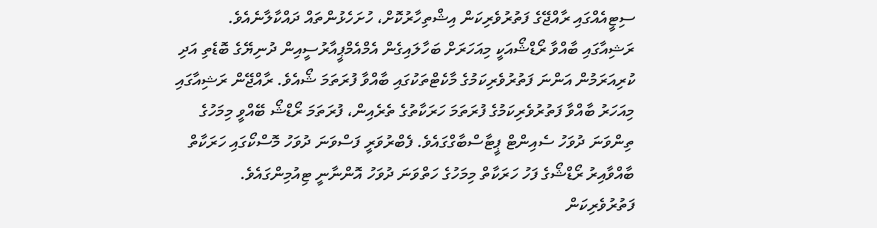ސިޓީއެއްގައި ރާއްޖޭގެ ފަތުރުވެރިކަން އިޝްތިހާރުކޮށް، ހުށަހެޅުންތައް ދައްކާލާނެއެވެ.
ރަޝިއާގައި ބާއްވާ ރޯޑްޝޯއަކީ މިއަހަރަށް ބަހާލައިގެން އެމްއެމްޕީއާރުސީއިން ދުނިޔޭގެ ބޮޑެތި އަދި ކުރިއަރަމުން އަންނަ ފަތުރުވެރިކަމުގެ މާކެޓްތަކުގައި ބާއްވާ ފުރަތަމަ ޝޯއެވެ. ރާއްޖޭން ރަޝިއާގައި މިއަހަރު ބާއްވާ ފަތުރުވެރިކަމުގެ ފުރަތަމަ ހަރަކާތުގެ ތެރެއިން، ފުރަތަމަ ރޯޑްޝޯ ބޭއްވީ މިމަހުގެ ތިންވަނަ ދުވަހު ސެއިންޓް ޕީޓާސްބާގްގައެވެ. ފެބްރުވަރީ ފަސްވަނަ ދުވަހު މޮސްކޯގައި ހަރަކާތް ބާއްވާއިރު ރޯޑްޝޯގެ ފަހު ހަރަކާތް މިމަހުގެ ހަތްވަނަ ދުވަހު އޮންނާނީ ޓިއުމިންގައެވެ.
ފަތުރުވެރިކަން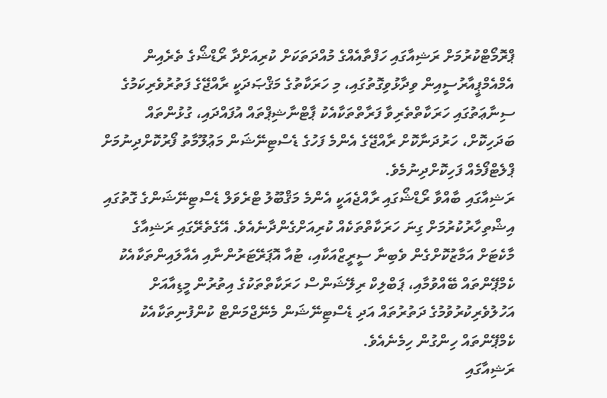ޕްރޮމޯޓްކުރުމަށް ރަޝިއާގައި ހަފްތާއެއްގެ މުއްދަތަކަށް ކުރިއަށްދާ ރޯޑްޝޯގެ ތެރެއިން
އެމްއެމްޕީއާރުސީއިން ވިދާޅުވިގޮތުގައި، މި ހަރަކާތުގެ މަޤްޞަދަކީ ރާއްޖޭގެ ފަތުރުވެރިކަމުގެ ސިނާޢަތުގައި ހަރަކާތްތެރިވާ ފަރާތްތަކާއެކު ޕާޓްނާޝިޕްތައް އުފައްދައި، ގުޅުންތައް ބަދަހިކޮށް، ހަރުދަނާކޮށް ރާއްޖޭގެ އެންމެ ފަހުގެ ޑެސްޓިނޭޝަން މަޢުލޫމާތު ފޯރުކޮށްދިނުމަށް ޕްލެޓްފޯމެއް ފަހިކޮށްދިނުމެވެ.
ރަޝިއާގައި ބާއްވާ ރޯޑްޝޯގައި ރާއްޖެއަކީ އެންމެ މަޤްބޫލު ޓްރެވަލް ޑެސްޓިނޭޝަންގެ ގޮތުގައި އިޝްތިހާރުކުރުމަށް ގިނަ ހަރަކާތްތަކެއް ކުރިއަށްގެންދާނެއެވެ. އޭގެތެރޭގައި ރަޝިއާގެ މާކެޓަށް އަމާޒުކޮށްގެން ވެބިނާ ސީރީޒްއަކާއި، ޓުއާ އޮޕަރޭޓަރުންނާއި އެއާލައިންތަކާއެކު ކެމްޕޭންތައް ބޭއްވުމާއި، ޕަބްލިކް ރިލޭޝަންސް ހަރަކާތްތަކުގެ އިތުރުން މީޑިއާއަށް އަހުލުވެރިކުރުވުމުގެ ދަތުރުތައް އަދި ޑެސްޓިނޭޝަން މެނޭޖްމަންޓް ކުންފުނިތަކާއެކު ކެމްޕޭންތައް ހިންގުން ހިމެނެއެވެ.
ރަޝިއާގައި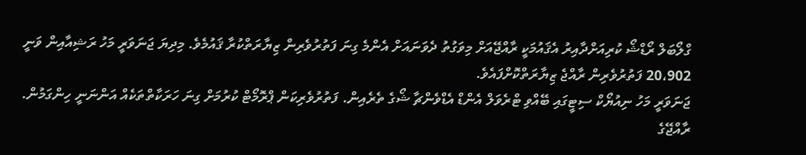ގްލޯބަލް ރޯޑްޝޯ ކުރިއަށްދާއިރު އެޤައުމަކީ ރާއްޖޭއަށް މިވަގުތު ދެވަނައަށް އެންމެ ގިނަ ފަތުރުވެރިން ޒިޔާރަތްކުރާ ޤައުމެވެ. މިދިޔަ ޖަނަވަރީ މަހު ރަޝިއާއިން ވަނީ 20،902 ފަތުރުވެރިން ރާއްޖެ ޒިޔާރަތްކޮށްފައެވެ.
ޖަނަވަރީ މަހު ނިއުޔޯކް ސިޓީގައި ބޭއްވި ޓްރެވަލް އެންޑް އެޑްވެންޗާ ޝޯގެ ތެރެއިން. ފަތުރުވެރިކަން ޕްރޮމޯޓް ކުރުމަށް ގިނަ ހަރަކާތްތަކެއް އަންނަނީ ހިންގަމުން.
ރާއްޖޭގެ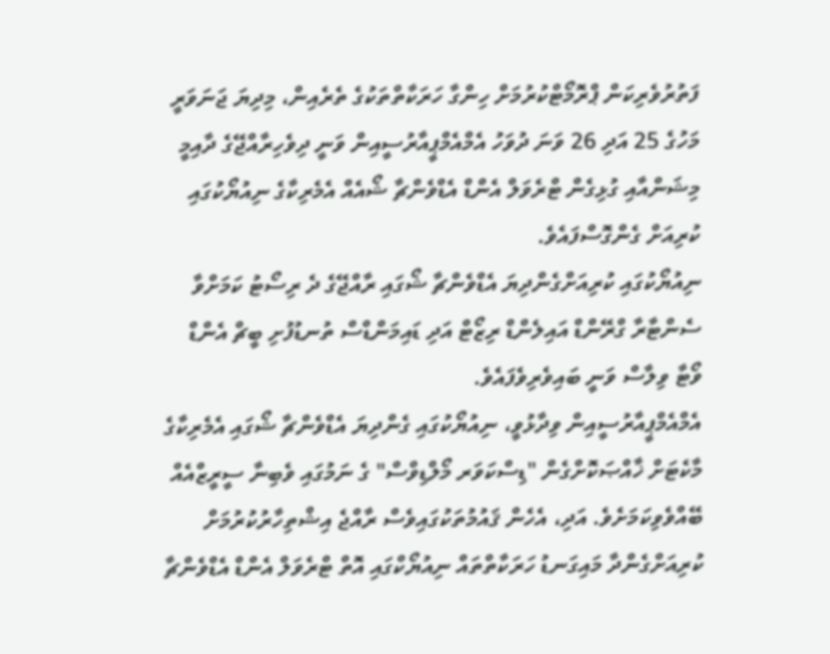ފަތުރުވެރިކަން ޕްރޮމޯޓްކުރުމަށް ހިންގާ ހަރަކާތްތަކުގެ ތެރެއިން، މިދިޔަ ޖަނަވަރީ މަހުގެ 25 އަދި 26 ވަނަ ދުވަހު އެމްއެމްޕީއާރުސީއިން ވަނީ ދިވެހިރާއްޖޭގެ ދާއިމީ މިޝަންއާއި ގުޅިގެން ޓްރެވަލް އެންޑް އެޑްވެންޗާ ޝޯއެއް އެމެރިކާގެ ނިއުޔޯކުގައި ކުރިއަށް ގެންގޮސްފައެވެ.
ނިއުޔޯކުގައި ކުރިއަށްގެންދިޔަ އެޑްވެންޗާ ޝޯގައި ރާއްޖޭގެ ދެ ރިސޯޓު ކަމަށްވާ ސެންޓާރާ ގްރޭންޑް އައިލެންޑް ރިޒޯޓް އަދި ޑައިމަންޑްސް ތުނޑުފުށި ބީޗް އެންޑް ވޯޓާ ވިލާސް ވަނީ ބައިވެރިވެފައެވެ.
އެމްއެމްޕީއާރުސީއިން ވިދާޅުވީ، ނިއުޔޯކުގައި ގެންދިޔަ އެޑްވެންޗާ ޝޯގައި އެމެރިކާގެ މާކެޓަށް ޚާއްޞަކޮށްގެން "ޑިސްކަވަރ މޯލްޑިވްސް" ގެ ނަމުގައި ވެބިނާ ސީރީޒްއެއް ބޭއްވެވިކަމަށެވެ. އަދި، އެހެން ޤައުމުތަކުގައިވެސް ރާއްޖެ އިޝްތިހާރުކުރުމަށް ކުރިއަށްގެންދާ މައިގަނޑު ހަރަކާތްތައް ނިއުޔޯކްގައި އޮތް ޓްރެވަލް އެންޑް އެޑްވެންޗާ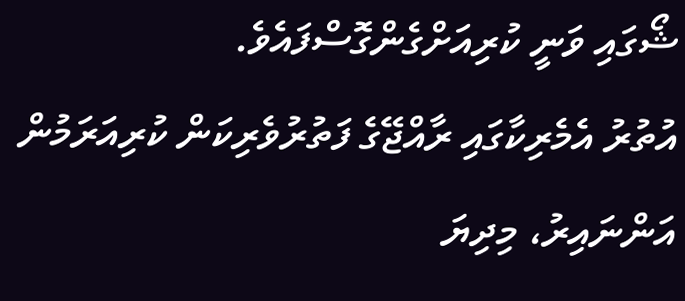ޝޯގައި ވަނީ ކުރިއަށްގެންގޮސްފައެވެ.
އުތުރު އެމެރިކާގައި ރާއްޖޭގެ ފަތުރުވެރިކަން ކުރިއަރަމުން އަންނައިރު، މިދިޔަ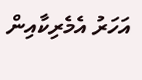އަހަރު އެމެރިކާއިން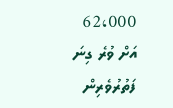62،000 އަށް ވުރެ ގިނަ ފަތުރުވެރިން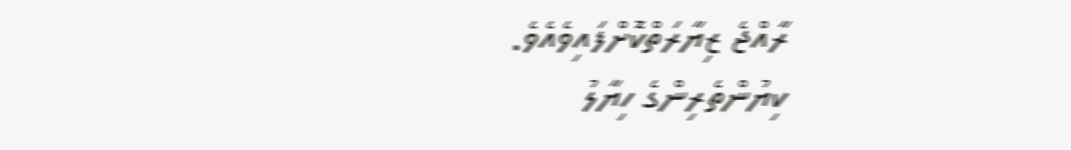ރާއްޖެ ޒިޔާރަތްކޮށްފައިވެއެވެ.
ކިޔުންތެރިންގެ ހިޔާލު